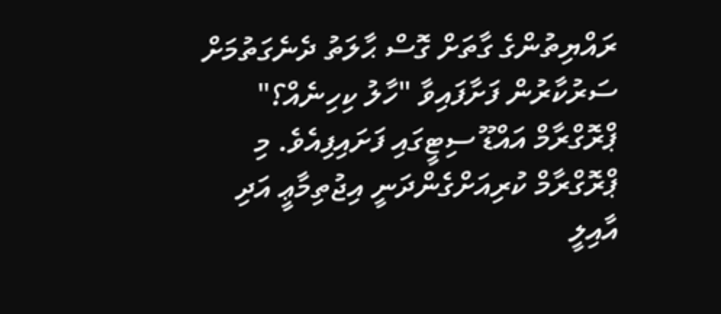ރައްޔިތުންގެ ގާތަށް ގޮސް ޙާލަތު ދެނެގަތުމަށް ސަރުކާރުން ފަށާފައިވާ "ހާލު ކިހިނެއް؟" ޕްރޮގްރާމް އައްޑޫ ސިޓީގައި ފަށައިފިއެވެ. މި ޕްރޮގްރާމް ކުރިއަށްގެންދަނީ އިޖުތިމާޢީ އަދި އާއިލީ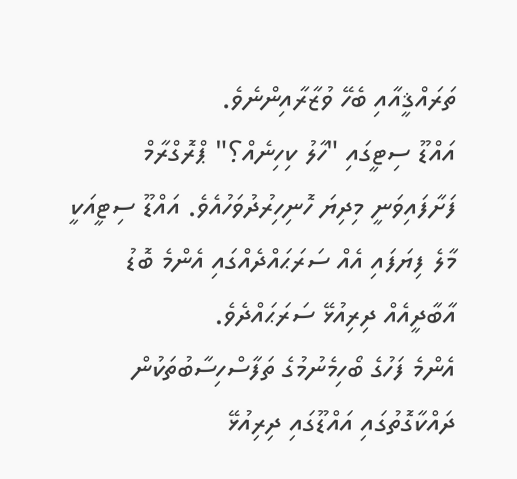ތަރައްޤީއާއި ބެހޭ ވުޒާރާއިންނެވެ.
އައްޑޫ ސިޓީގައި "ހާލު ކިހިނެއް؟" ޕްރޮގްރާމް ފަށާފައިވަނީ މިދިޔަ ހޮނިހިރުދުވަހުއެވެ. އައްޑޫ ސިޓީއަކީ މާލެ ފިޔަފައި އެއް ސަރަޙައްދެއްގައި އެންމެ ބޮޑު އާބާދީއެއް ދިރިއުޅޭ ސަރަޙައްދެވެ.
އެންމެ ފަހުގެ ބޯހިމެނުމުގެ ތަފާސްހިސާބުތަކުން ދައްކާގޮތުގައި އައްޑޫގައި ދިރިއުޅޭ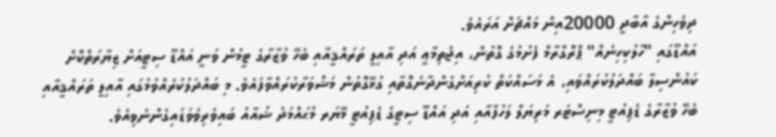ދިވެހިންގެ އާބާދީ 20000އިން މައްޗަށް އަރައެވެ.
އައްޑޫގައި "ހާލުކިހިނެއް" ޕްރޮގްރާމް ފެށުމުގެ ގޮތުން، އިޖުތިމާޢީ އަދި އާއިލީ ތަރައްޤީއާއި ބެހޭ ވުޒާރާގެ ޓީމުން ވަނީ އައްޑޫ ސިޓީއަށް ޒިޔާރަތްކޮށް ކައުންސިލާ ބައްދަލުކުރައްވައި، އެ މަސައްކަތް ކުރިއަށްގެންދާނެގޮތާއި ގުޅޭގޮތުން މަޝްވަރާކުރައްވާފައެވެ. މި ބައްދަލުކުރެއްވުމުގައި އާއިލީ ތަރައްޤީއާއި ބެހޭ ވުޒާރާގެ ޑެޕިއުޓީ މިނިސްޓަރ މަރިޔަލް ލަހުފާއާއި އަދި އައްޑޫ ސިޓީގެ ޑެޕިއުޓީ މޭޔަރ މުޙައްމަދު ޝުއާއު ބައިވެރިވެވަޑައިގެންނެވިއެވެ.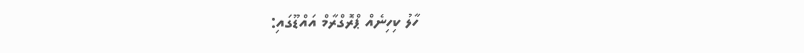ހާލު ކިހިނެއް ޕްރޮގްރާމް އައްޑޫގައި: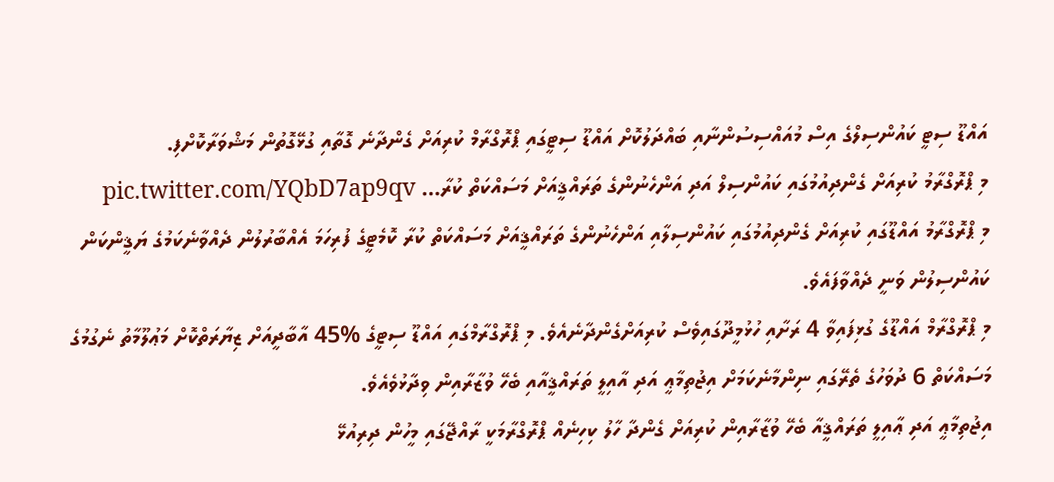އައްޑޫ ސިޓީ ކައުންސިލްގެ އިސް މުއައްސިސުންނާއި ބައްދަލުކޮށް އައްޑޫ ސިޓީގައި ޕްރޮގްރާމް ކުރިއަށް ގެންދާނެ ގޮތާއި ގުޅޭގޮތުން މަޝްވަރާކޮށްފި.
މި ޕްރޮގްރާމު ކުރިއަށް ގެންދިއުމުގައި ކައުންސިލް އަދި އަންހެނުންގެ ތަރައްޤީއަށް މަސައްކަތް ކުރާ… pic.twitter.com/YQbD7ap9qv
މި ޕްރޮގްރާމު އައްޑޫގައި ކުރިއަށް ގެންދިއުމުގައި ކައުންސިލާއި އަންހެނުންގެ ތަރައްޤީއަށް މަސައްކަތް ކުރާ ކޮމެޓީގެ ފުރިހަމަ އެއްބާރުލުން ދެއްވާނެކަމުގެ ޔަޤީންކަން ކައުންސިލުން ވަނީ ދެއްވާފައެވެ.
މި ޕްރޮގްރާމް އައްޑޫގެ ގުޅިފައިވާ 4 ރަށާއި ހުޅުމީދޫގައިވެސް ކުރިއަށްގެންދާނެއެވެ. މި ޕްރޮގްރާމްގައި އައްޑޫ ސިޓީގެ %45 އާބާދީއަށް ޒިޔާރަތްކޮށް މަޢުލޫމާތު ނެގުމުގެ މަސައްކަތް 6 ދުވަހުގެ ތެރޭގައި ނިންމާނެކަމަށް އިޖުތިމާޢީ އަދި އާއިލީ ތަރައްޤީއާއި ބެހޭ ވުޒާރާއިން ވިދާޅުވެއެވެ.
އިޖުތިމާޢީ އަދި ޢާއިލީ ތަރައްޤީއާ ބެހޭ ވުޒާރާއިން ކުރިއަށް ގެންދާ ހާލު ކިހިނެއް ޕްރޮގްރާމަކީ ރާއްޖޭގައި މީހުން ދިރިއުޅޭ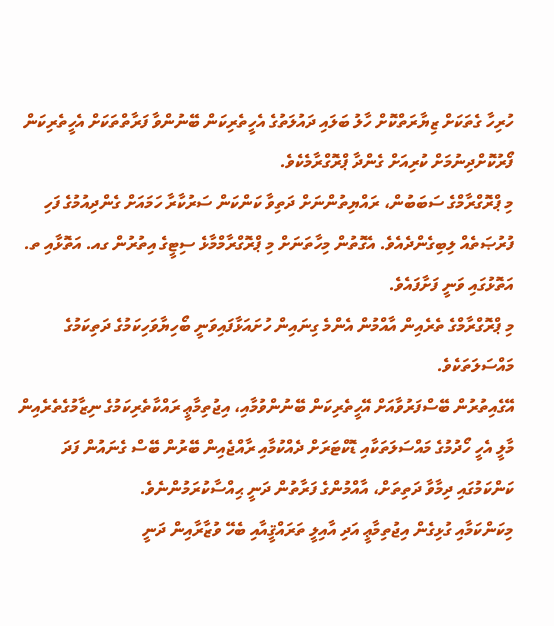ހުރިހާ ގެތަކަށް ޒިޔާރަތްކޮށް ހާލު ބަލައި ދައުލަތުގެ އެހީތެރިކަން ބޭނުންވާ ފަރާތްތަކަށް އެހީތެރިކަން ފޯރުކޮށްދިނުމަށް ކުރިއަށް ގެންދާ ޕްރޮގްރާމެކެވެ.
މި ޕްރޮގްރާމްގެ ސަބަބުން، ރައްޔިތުންނަށް ދަތިވާ ކަންކަން ސަރުކާރާ ހަމައަށް ގެންދިއުމުގެ ފަހި ފުރުޞަތެއް ލިބިގެންދެއެވެ. އެގޮތުން މިހާތަނަށް މި ޕްރޮގްރާމްމާޅެ ސިޓީގެ އިތުރުން ގއ. އަތޮޅާއި ތ. އަތޮޅުގައި ވަނީ ފަށާފައެވެ.
މި ޕްރޮގްރާމްގެ ތެރެއިން އާއްމުން އެންމެ ގިނައިން ހުށައަޅާފައިވަނީ ބޯހިޔާވަހިކަމުގެ ދަތިކަމުގެ މައްސަލަތަކެވެ.
އޭގެއިތުރުން ބޭސްފަރުވާއަށް އޭހީތެރިކަން ބޭނުންވުމާއި، އިޖުތިމާޢީ ރައްކާތެރިކަމުގެ ނިޒާމުގެތެރެއިން މާލީ އެހީ ހޯދުމުގެ މައްސަލަތަކާއި ޑޮކްޓަރަށް ދެއްކުމާއި ރާއްޖެއިން ބޭރުން ބޭސް ގެނައުން ފަދަ ކަންކަމުގައި ދިމާވާ ދަތިތަށް، އާއްމުންގެ ފަރާތުން ދަނީ ޙިއްސާކުރަމުންނެވެ.
މިކަންކަމާއި ގުޅިގެން އިޖުތިމާޢީ އަދި އާއިލީ ތަރައްޤީއާއި ބެހޭ ވުޒާރާއިން ދަނީ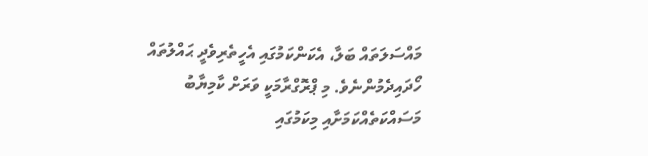މައްސަލަތައް ބަލާ، އެކަންކަމުގައި އެހީތެރިވެދީ ޙައްލުތައް ހޯދައިދެމުންނެވެ. މި ޕްރޮގްރާމަކީ ވަރަށް ކާމިޔާބު މަސައްކަތެއްކަމަށާއި މިކަމުގައި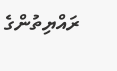ރައްޔިތުންގެ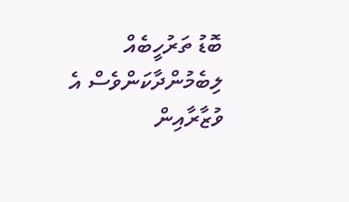ބޮޑު ތަރުހީބެއް ލިބެމުންދާކަންވެސް އެ ވުޒާރާއިން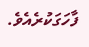ފާހަގަކުރެއެވެ.